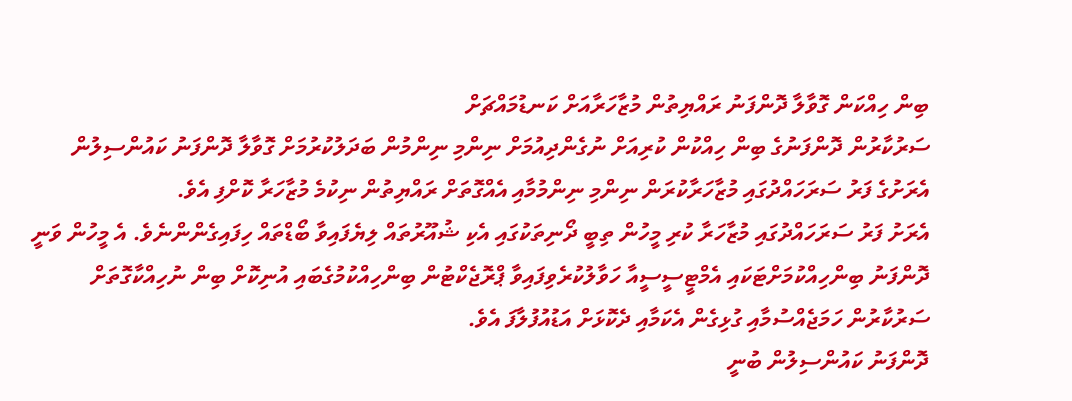ބިން ހިއްކަން ގޮވާލާ ދޮންފަނު ރައްޔިތުން މުޒާހަރާއަށް ކަނޑުމައްޗަށް
ސަރުކާރުން ދޮންފަނުގެ ބިން ހިއްކުން ކުރިއަށް ނުގެންދިއުމަށް ނިންމި ނިންމުން ބަދަލުކުރުމަށް ގޮވާލާ ދޮންފަނު ކައުންސިލުން އެރަށުގެ ފަރު ސަރަހައްދުގައި މުޒާހަރާކުރަން ނިންމި ނިންމުމާއި އެއްގޮތަށް ރައްޔިތުން ނިކުމެ މުޒާހަރާ ކޮށްފި އެވެ.
އެރަށު ފަރު ސަރަހައްދުގައި މުޒާހަރާ ކުރި މީހުން ތިބީ ދޯނިތަކުގައި އެކި ޝުއޫރުތައް ލިޔެފައިވާ ބޯޑްތައް ހިފައިގެންންނެވެ. އެ މީހުން ވަނީ ދޮންފަނު ބިންހިއްކުމަށްޓަކައި އެމްޓީސީސީއާ ހަވާލުކުރެވިފައިވާ ޕްރޮޖެކްޓުން ބިންހިއްކުމުގެބައި އުނިކޮށް ބިން ނުހިއްކާގޮތަށް ސަރުކާރުން ހަމަޖެއްސުމާއި ގުޅިގެން އެކަމާއި ދެކޮޅަށް އަޑުއުފުލާފަ އެވެ.
ދޮންފަނު ކައުންސިލުން ބުނީ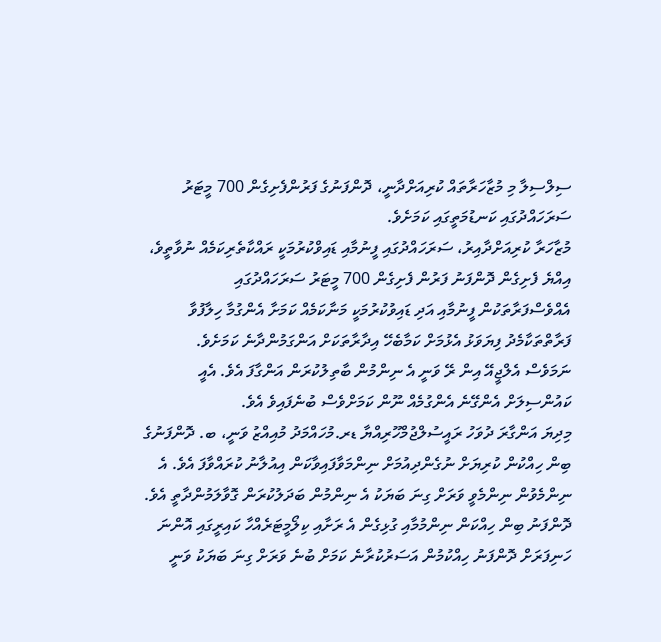ސިލްސިލާ މި މުޒާހަރާތައް ކުރިއަށްދާނީ، ދޮންފަނުގެ ފަރުންފެށިގެން 700 މީޓަރު ސަރަހައްދުގައި ކަނޑުމަތީގައި ކަމަށެވެ.
މުޒާހަރާ ކުރިއަށްދާއިރު، ސަރަހައްދުގައި ފީނުމާއި ޑައިވްކުރުމަކީ ރައްކާތެރިކަމެއް ނުވާތީވެ، އިއްޔެ ފެށިގެން ދޮންފަނު ފަރުން ފެށިގެން 700 މީޓަރު ސަރަހައްދުގައި އެއްވެސްފަރާތަކުން ފީނުމާއި އަދި ޑައިވުކުރުމަކީ މަނާކަމެއް ކަމަށާ އެންގުމާ ހިލާފުވާ ފަރާތްތަކާމެދު ފިޔަވަޅު އެޅުމަށް ކަމާބެހޭ އިދާރާތަކަށް އަންގަމުންދާނެ ކަމަށެވެ.
ނަމަވެސް އެލްޖީއޭ އިން ރޭ ވަނީ އެ ނިންމުން ބާތިލުކުރަން އަންގާފަ އެވެ. އެއީ ކައުންސިލަށް އެންގޭނެ އެންގުމެއް ނޫން ކަމަށްވެސް ބުނެފައިވެ އެވެ.
މިދިޔަ އަންގާރަ ދުވަހު ރައީސުލްޖުމްހޫރިއްޔާ ޑރ.މުހައްމަދު މުއިއްޒު ވަނީ، ބ. ދޮންފަނުގެ ބިން ހިއްކުން ކުރިޔަށް ނުގެންދިއުމަށް ނިންމަވާފައިވާކަން އިއުލާނު ކުރައްވާފަ އެވެ. އެ ނިންމެވުން ނިންމެވީ ވަރަށް ގިނަ ބަޔަކު އެ ނިންމުން ބަދަލުކުރަން ގޮވާލަމުންދާތީ އެވެ.
ދޮންފަނު ބިން ހިއްކަން ނިންމުމާއި ގުޅިގެން އެ ރަށާއި ކިލޯމީޓަރެއްހާ ކައިރީގައި އޮންނަ ހަނިފަރަށް ދޮންފަނު ހިއްކުމުން އަސަރުކުރާނެ ކަމަށް ބުނެ ވަރަށް ގިނަ ބަޔަކު ވަނީ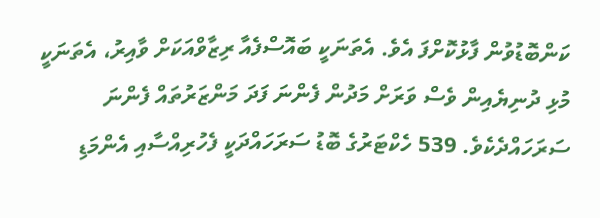ކަންބޮޑުވުން ފާޅުކޮށްފަ އެވެ. އެތަނަކީ ބައޮސްފެއާ ރިޒާވްއަކަށް ވާއިރު، އެތަނަކީ މުޅި ދުނިޔެއިން ވެސް ވަރަށް މަދުން ފެންނަ ފަދަ މަންޒަރުތައް ފެންނަ ސަރަހައްދެކެވެ. 539 ހެކްޓަރުގެ ބޮޑު ސަރަހައްދަކީ ފެހުރިއްސާއި އެންމަޑި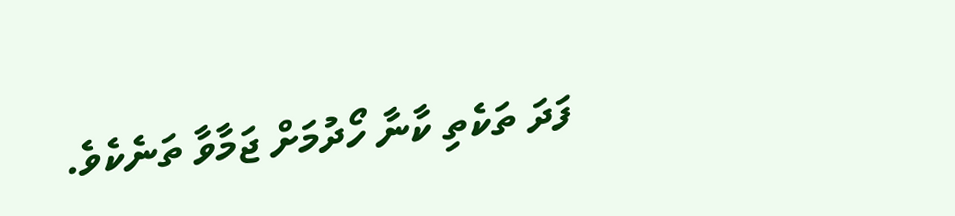ފަދަ ތަކެތި ކާނާ ހޯދުމަށް ޖަމާވާ ތަނެކެވެ.